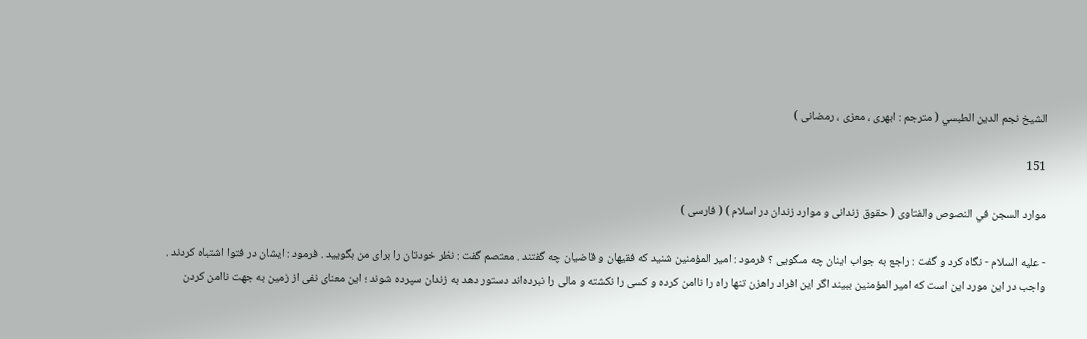الشيخ نجم الدين الطبسي ( مترجم : ابهرى ، معزى ، رمضانى )

151

موارد السجن في النصوص والفتاوى ( حقوق زندانى و موارد زندان در اسلام ) ( فارسى )

- عليه السلام - نگاه كرد و گفت : راجع به جواب اينان چه مىگويى ؟ فرمود : امير المؤمنين شنيد كه فقيهان و قاضيان چه گفتند . معتصم گفت : نظر خودتان را براى من بگوييد . فرمود : ايشان در فتوا اشتباه كردند . واجب در اين مورد اين است كه امير المؤمنين ببيند اگر اين افراد راهزن تنها راه را ناامن كرده و كسى را نكشته و مالى را نبرده‌اند دستور دهد به زندان سپرده شوند ؛ اين معناى نفى از زمين به جهت ناامن كردن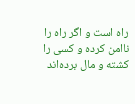راه است و اگر راه را ناامن كرده و كسى را كشته و مال برده‌اند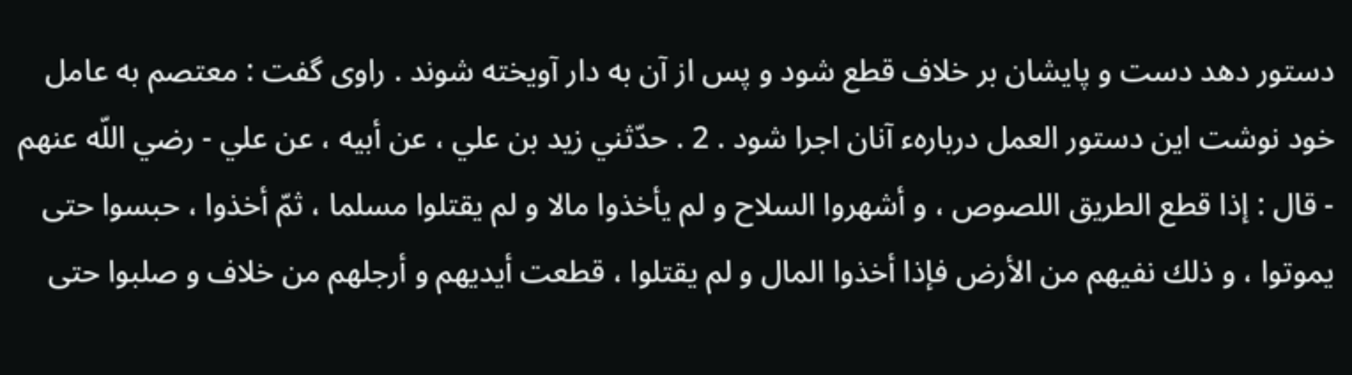دستور دهد دست و پايشان بر خلاف قطع شود و پس از آن به دار آويخته شوند . راوى گفت : معتصم به عامل خود نوشت اين دستور العمل دربارهء آنان اجرا شود . 2 . حدّثني زيد بن علي ، عن أبيه ، عن علي - رضي اللّه عنهم - قال : إذا قطع الطريق اللصوص ، و أشهروا السلاح و لم يأخذوا مالا و لم يقتلوا مسلما ، ثمّ أخذوا ، حبسوا حتى يموتوا ، و ذلك نفيهم من الأرض فإذا أخذوا المال و لم يقتلوا ، قطعت أيديهم و أرجلهم من خلاف و صلبوا حتى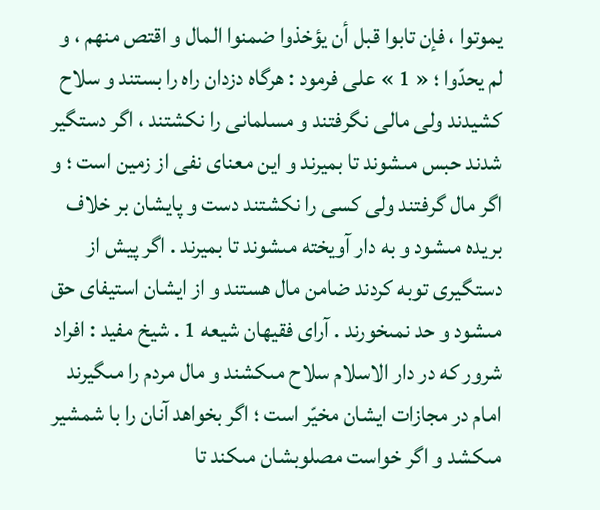يموتوا ، فإن تابوا قبل أن يؤخذوا ضمنوا المال و اقتص منهم ، و لم يحدّوا ؛ « 1 » على فرمود : هرگاه دزدان راه را بستند و سلاح كشيدند ولى مالى نگرفتند و مسلمانى را نكشتند ، اگر دستگير شدند حبس مىشوند تا بميرند و اين معناى نفى از زمين است ؛ و اگر مال گرفتند ولى كسى را نكشتند دست و پايشان بر خلاف بريده مىشود و به دار آويخته مىشوند تا بميرند . اگر پيش از دستگيرى توبه كردند ضامن مال هستند و از ايشان استيفاى حق مىشود و حد نمىخورند . آراى فقيهان شيعه 1 . شيخ مفيد : افراد شرور كه در دار الاسلام سلاح مىكشند و مال مردم را مىگيرند امام در مجازات ايشان مخيّر است ؛ اگر بخواهد آنان را با شمشير مىكشد و اگر خواست مصلوبشان مىكند تا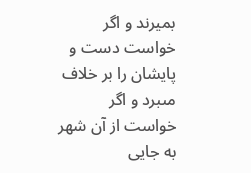بميرند و اگر خواست دست و پايشان را بر خلاف مىبرد و اگر خواست از آن شهر به جايى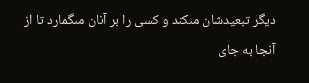ديگر تبعيدشان مىكند و كسى را بر آنان مىگمارد تا از آنجا به جاى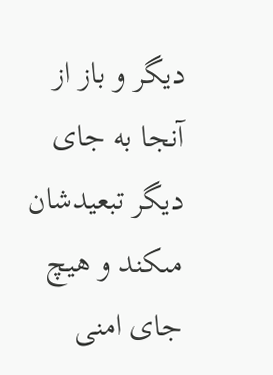ديگر و باز از آنجا به جاى ديگر تبعيدشان مىكند و هيچ جاى امنى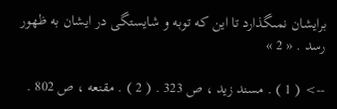برايشان نمىگذارد تا اين كه توبه و شايستگى در ايشان به ظهور رسد . « 2 »

--> ( 1 ) . مسند زيد ، ص 323 . ( 2 ) . مقنعه ، ص 802 .